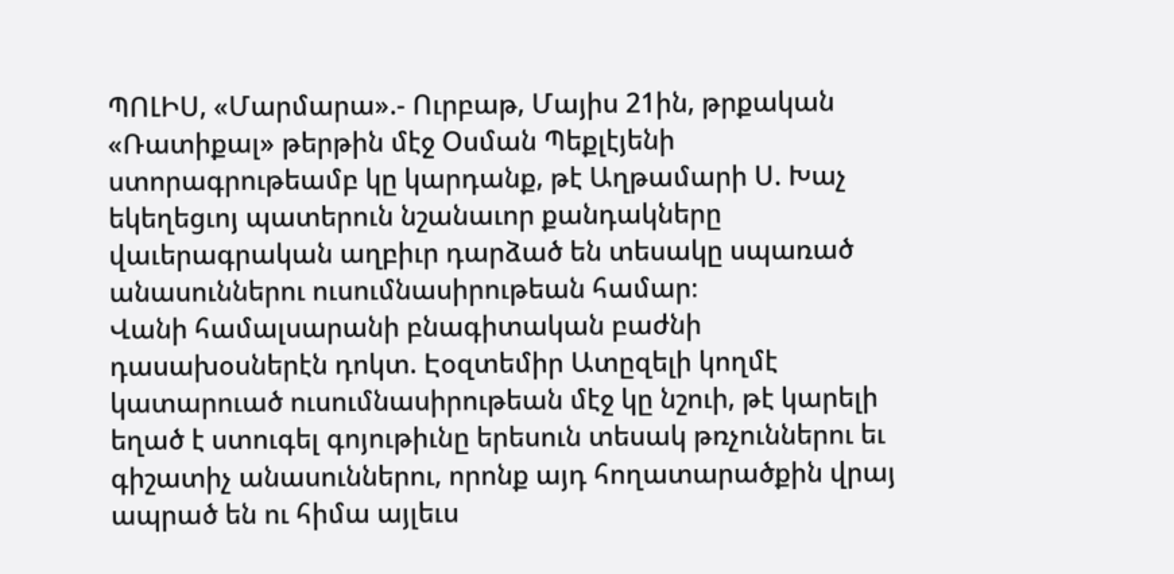ՊՈԼԻՍ, «Մարմարա».- Ուրբաթ, Մայիս 21ին, թրքական «Ռատիքալ» թերթին մէջ Օսման Պեքլէյենի ստորագրութեամբ կը կարդանք, թէ Աղթամարի Ս. Խաչ եկեղեցւոյ պատերուն նշանաւոր քանդակները վաւերագրական աղբիւր դարձած են տեսակը սպառած անասուններու ուսումնասիրութեան համար։
Վանի համալսարանի բնագիտական բաժնի դասախօսներէն դոկտ. Էօզտեմիր Ատըզելի կողմէ կատարուած ուսումնասիրութեան մէջ կը նշուի, թէ կարելի եղած է ստուգել գոյութիւնը երեսուն տեսակ թռչուններու եւ գիշատիչ անասուններու, որոնք այդ հողատարածքին վրայ ապրած են ու հիմա այլեւս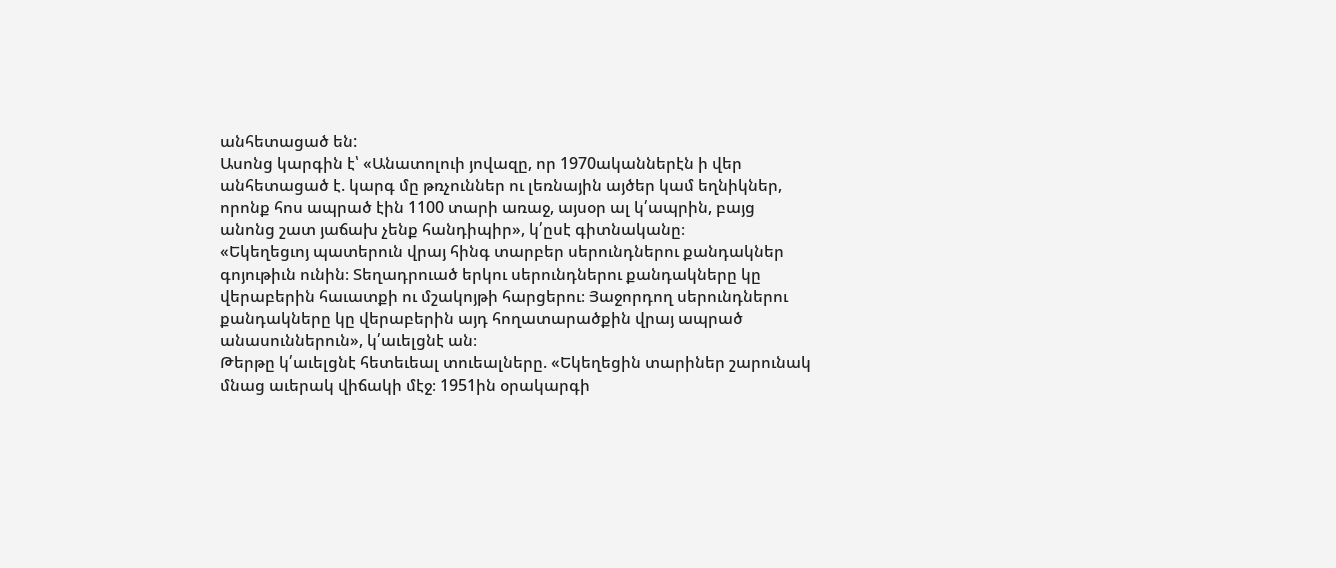անհետացած են:
Ասոնց կարգին է՝ «Անատոլուի յովազը, որ 1970ականներէն ի վեր անհետացած է. կարգ մը թռչուններ ու լեռնային այծեր կամ եղնիկներ, որոնք հոս ապրած էին 1100 տարի առաջ, այսօր ալ կ՛ապրին, բայց անոնց շատ յաճախ չենք հանդիպիր», կ՛ըսէ գիտնականը։
«Եկեղեցւոյ պատերուն վրայ հինգ տարբեր սերունդներու քանդակներ գոյութիւն ունին։ Տեղադրուած երկու սերունդներու քանդակները կը վերաբերին հաւատքի ու մշակոյթի հարցերու։ Յաջորդող սերունդներու քանդակները կը վերաբերին այդ հողատարածքին վրայ ապրած անասուններուն», կ՛աւելցնէ ան։
Թերթը կ՛աւելցնէ հետեւեալ տուեալները. «Եկեղեցին տարիներ շարունակ մնաց աւերակ վիճակի մէջ։ 1951ին օրակարգի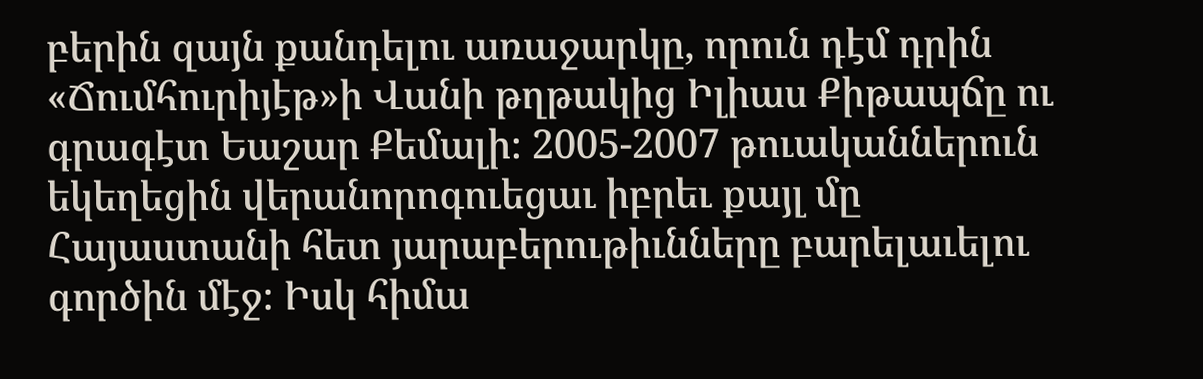բերին զայն քանդելու առաջարկը, որուն դէմ դրին «Ճումհուրիյէթ»ի Վանի թղթակից Իլիաս Քիթապճը ու գրագէտ Եաշար Քեմալի։ 2005-2007 թուականներուն եկեղեցին վերանորոգուեցաւ իբրեւ քայլ մը Հայաստանի հետ յարաբերութիւնները բարելաւելու գործին մէջ։ Իսկ հիմա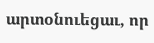արտօնուեցաւ, որ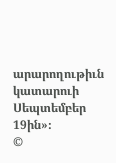արարողութիւն կատարուի Սեպտեմբեր 19ին»։
©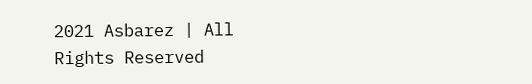2021 Asbarez | All Rights Reserved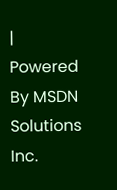| Powered By MSDN Solutions Inc.